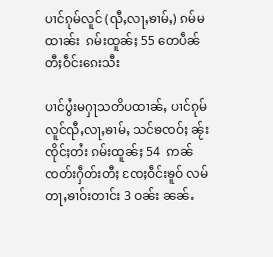ပၢင်ၵုမ်လူင် (ၺီႇလႃႇၶၢမ်ႇ) ၵမ်မထၢၼ်း  ၵမ်းထူၼ်ႈ 55 တေပဵၼ်တီႈဝဵင်းၵေးသီး

ပၢင်ပွႆးမႁႃသတိပထၢၼ်ႇ ပၢင်ၵုမ်လူင်ၺီႇလႃႇၶၢမ်ႇ သင်ၶၸဝ်ႈ ၼႂ်းၸိုင်ႈတႆး ၵမ်းထူၼ်ႈ 54  ဢၼ်ၸတ်းႁဵတ်းတီႈ ၸႄႈဝဵင်းၶူဝ် လမ် တႃႇၶၢဝ်းတၢင်း 3 ဝၼ်း ၼၼ်ႉ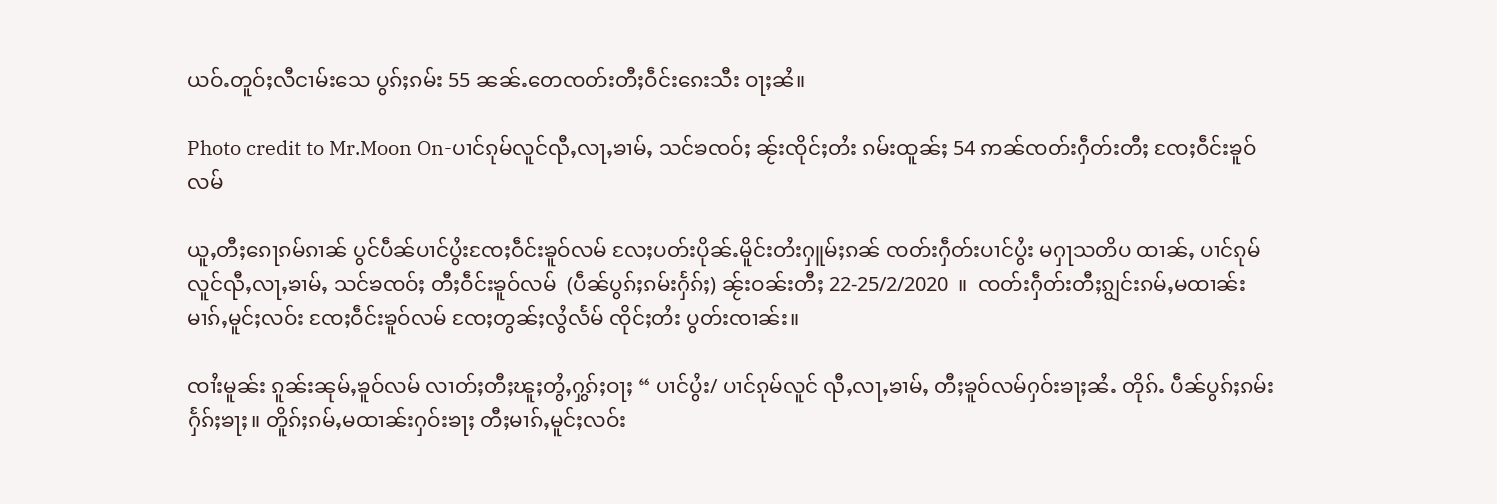ယဝ်ႉတူဝ်ႈလီငၢမ်းသေ ပွၵ်ႈၵမ်း 55 ၼၼ်ႉတေၸတ်းတီႈဝဵင်းၵေးသီး ဝႃႈၼႆ။

Photo credit to Mr.Moon On-ပၢင်ၵုမ်လူင်ၺီႇလႃႇၶၢမ်ႇ သင်ၶၸဝ်ႈ ၼႂ်းၸိုင်ႈတႆး ၵမ်းထူၼ်ႈ 54 ဢၼ်ၸတ်းႁဵတ်းတီႈ ၸႄႈဝဵင်းၶူဝ် လမ်

ယူႇတီႈၵေႃၵမ်ၵၢၼ် ပွင်ပဵၼ်ပၢင်ပွႆးၸႄႈဝဵင်းၶူဝ်လမ် လႄႈပတ်းပိုၼ်ႉမိူင်းတႆးႁူမ်ႈၵၼ် ၸတ်းႁဵတ်းပၢင်ပွႆး မႁႃသတိပ ထၢၼ်ႇ ပၢင်ၵုမ်လူင်ၺီႇလႃႇၶၢမ်ႇ သင်ၶၸဝ်ႈ တီႈဝဵင်းၶူဝ်လမ်  (ပဵၼ်ပွၵ်ႈၵမ်းႁႅၵ်ႈ) ၼႂ်းဝၼ်းတီႈ 22-25/2/2020  ။  ၸတ်းႁဵတ်းတီႈၵျွင်းၵမ်ႇမထၢၼ်း မၢၵ်ႇမူင်ႈလဝ်း ၸႄႈဝဵင်းၶူဝ်လမ် ၸႄႈတွၼ်ႈလွႆလႅမ် ၸိုင်ႈတႆး ပွတ်းၸၢၼ်း။

ၸၢႆးမူၼ်း ၵူၼ်းၼုမ်ႇၶူဝ်လမ် လၢတ်ႈတီႈၽူႈတွႆႇႁွၵ်ႈဝႃႈ “ ပၢင်ပွႆး/ ပၢင်ၵုမ်လူင် ၺီႇလႃႇၶၢမ်ႇ တီႈၶူဝ်လမ်ႁဝ်းၶႃႈၼႆႉ တိုၵ်ႉ ပဵၼ်ပွၵ်ႈၵမ်းႁႅၵ်ႈၶႃႈ။ တိူၵ်ႈၵမ်ႇမထၢၼ်းႁဝ်းၶႃႈ တီႈမၢၵ်ႇမူင်ႈလဝ်း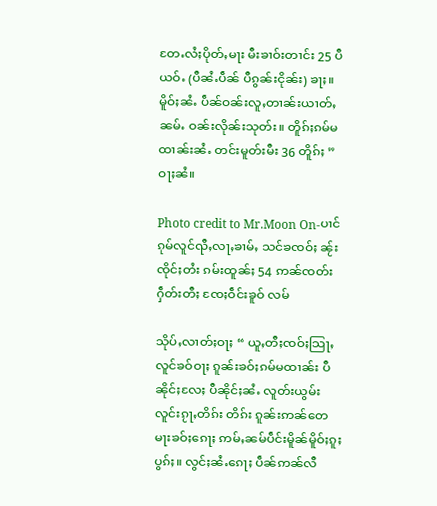တႄႉလႆႈပိုတ်ႇမႃး မီးၶၢဝ်းတၢင်း 25 ပီယဝ်ႉ (ပီၼႆႉပဵၼ် ပီၵွၼ်းငိုၼ်း) ၶႃႈ။ မိူဝ်ႈၼႆႉ ပဵၼ်ဝၼ်းလူႇတၢၼ်းယၢတ်ႇၼမ်ႉ ဝၼ်းလိုၼ်းသုတ်း။ တိူၵ်ႈၵမ်မထၢၼ်းၼႆႉ တင်းမူတ်းမီး 36 တိူၵ်ႈ ” ဝႃႈၼႆ။

Photo credit to Mr.Moon On-ပၢင်ၵုမ်လူင်ၺီႇလႃႇၶၢမ်ႇ သင်ၶၸဝ်ႈ ၼႂ်းၸိုင်ႈတႆး ၵမ်းထူၼ်ႈ 54 ဢၼ်ၸတ်းႁဵတ်းတီႈ ၸႄႈဝဵင်းၶူဝ် လမ်

သိုပ်ႇလၢတ်ႈဝႃႈ “ ယူႇတီႈၸဝ်ႈသြႃႇလူင်ၶဝ်ဝႃႈ ၵူၼ်းၶဝ်ႈၵမ်မထၢၼ်း ပီၼိုင်ႈလႄႈ ပီၼိုင်ႈၼႆႉ လူတ်းယွမ်းလူင်းၵႂႃႇတိၵ်း တိၵ်း ၵူၼ်းဢၼ်တေမႃးၶဝ်ႈၵေႃႈ ဢမ်ႇၼမ်ပဵင်းမိူၼ်မိူဝ်ႈၵူႈပွၵ်ႈ။ လွင်ႈၼႆႉၵေႃႈ ပဵၼ်ဢၼ်လီ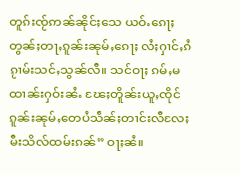တူၵ်းၸႂ်ဢၼ်ၼိုင်ႈသေ ယဝ်ႉၵေႃႈ တွၼ်ႈတႃႇၵူၼ်းၼုမ်ႇၵေႃႈ လႆႈႁၢင်ႇၵႆ ၵႂၢမ်းသင်ႇသွၼ်လီ။ သင်ဝႃႈ ၵမ်ႇမထၢၼ်းႁဝ်းၼႆႉ ၽႄႈတိူၼ်းယူႇၸိုင် ၵူၼ်းၼုမ်ႇတေပႆသဵၼ်ႈတၢင်းလီလႄႈ မီးသိလ်ထမ်းၵၼ်” ဝႃႈၼႆ။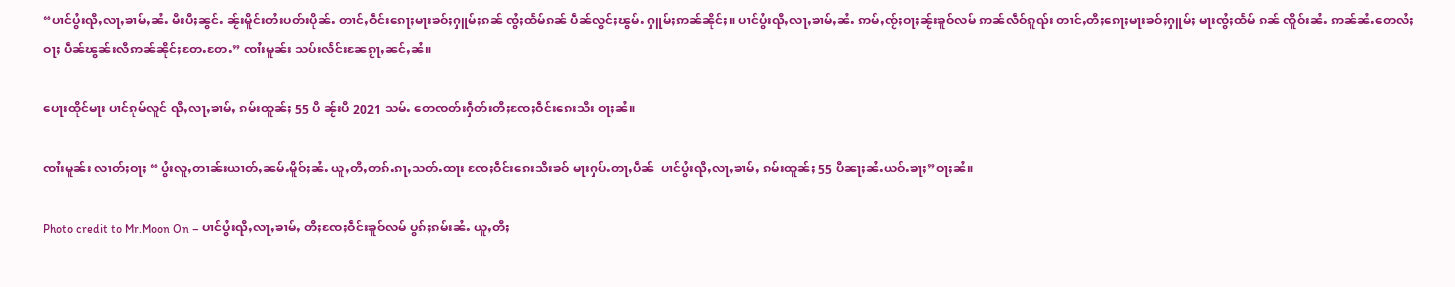“ပၢင်ပွႆးၺီႇလႃႇၶၢမ်ႇၼႆႉ မီးပီႈၼွင်ႉ ၼႂ်းမိူင်းတႆးပတ်းပိုၼ်ႉ တၢင်ႇဝဵင်းၵေႃႈမႃးၶဝ်ႈႁူမ်ႈၵၼ် ၸွႆႈထႅမ်ၵၼ် ပဵၼ်လွင်ႈၽွမ်ႉ ႁူမ်ႈဢၼ်ၼိုင်ႈ။ ပၢင်ပွႆးၺီႇလႃႇၶၢမ်ႇၼႆႉ ဢမ်ႇၸႂ်ႈဝႃႈၼႂ်းၶူဝ်လမ် ဢၼ်လဵဝ်ၵူၺ်း တၢင်ႇတီႈၵေႃႈမႃးၶဝ်ႈႁူမ်ႈ မႃးၸွႆႈထႅမ် ၵၼ် ၸိူဝ်းၼႆႉ ဢၼ်ၼႆႉတေလႆႈဝႃႈ ပဵၼ်ၽွၼ်းလီဢၼ်ၼိုင်ႈတႄႉတႄႉ” ၸၢႆးမူၼ်း သပ်းလႅင်းၼႄၵႂႃႇၼင်ႇၼႆ။

ပေႃးထိုင်မႃး ပၢင်ၵုမ်လူင် ၺီႇလႃႇၶၢမ်ႇ ၵမ်းထူၼ်ႈ 55 ပီ ၼႂ်းပီ 2021 သမ်ႉ တေၸတ်းႁဵတ်းတီႈၸႄႈဝဵင်းၵေးသီး ဝႃႈၼႆ။

ၸၢႆးမူၼ်း လၢတ်ႈဝႃႈ “ ပွႆးလူႇတၢၼ်းယၢတ်ႇၼမ်ႉမိူဝ်ႈၼႆႉ ယူႇတီႇတၵ်ႉၵႃႇသတ်ႉထႃး ၸႄႈဝဵင်းၵေးသီးၶဝ် မႃးႁပ်ႉတႃႇပဵၼ်  ပၢင်ပွႆးၺီႇလႃႇၶၢမ်ႇ ၵမ်းထူၼ်ႈ 55 ပီၼႃႈၼႆႉယဝ်ႉၶႃႈ”ဝႃႈၼႆ။

Photo credit to Mr.Moon On – ပၢင်ပွႆးၺီႇလႃႇၶၢမ်ႇ တီႈၸႄႈဝဵင်းၶူဝ်လမ် ပွၵ်ႈၵမ်းၼႆႉ ယူႇတီႈ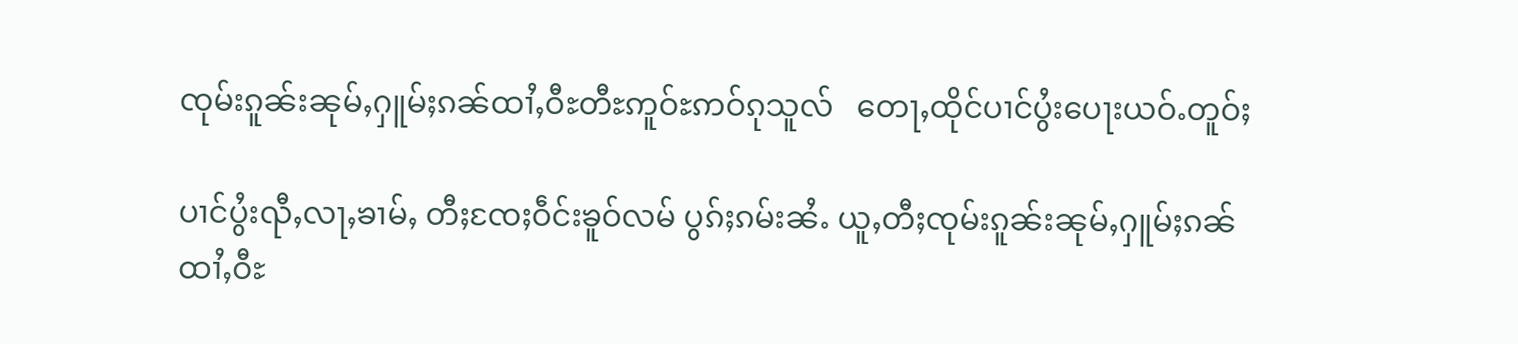ၸုမ်းၵူၼ်းၼုမ်ႇႁူမ်ႈၵၼ်ထၢႆႇဝီႊတီႊဢူဝ်ႊဢဝ်ၵုသူလ်   တေႃႇထိုင်ပၢင်ပွႆးပေႃးယဝ်ႉတူဝ်ႈ

ပၢင်ပွႆးၺီႇလႃႇၶၢမ်ႇ တီႈၸႄႈဝဵင်းၶူဝ်လမ် ပွၵ်ႈၵမ်းၼႆႉ ယူႇတီႈၸုမ်းၵူၼ်းၼုမ်ႇႁူမ်ႈၵၼ်ထၢႆႇဝီႊ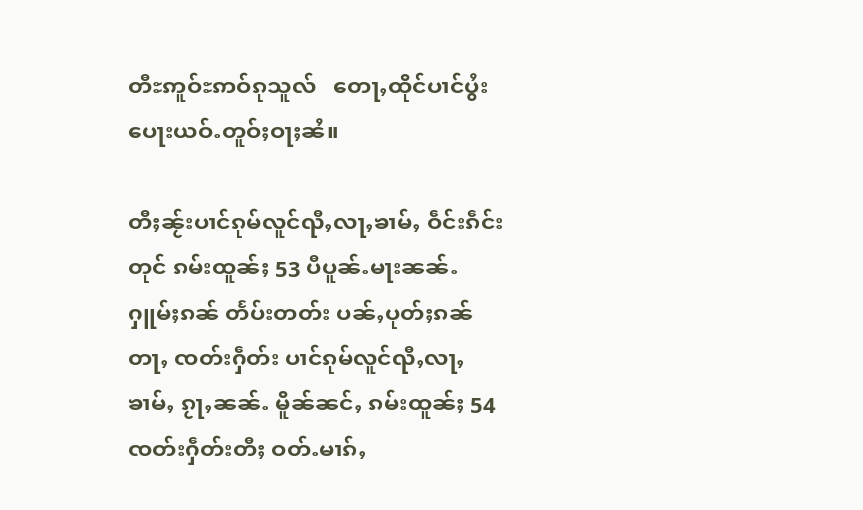တီႊဢူဝ်ႊဢဝ်ၵုသူလ်   တေႃႇထိုင်ပၢင်ပွႆးပေႃးယဝ်ႉတူဝ်ႈဝႃႈၼႆ။

တီႈၼႂ်းပၢင်ၵုမ်လူင်ၺီႇလႃႇၶၢမ်ႇ ဝဵင်းၵဵင်းတုင် ၵမ်းထူၼ်ႈ 53 ပီပူၼ်ႉမႃးၼၼ်ႉ ႁူမ်ႈၵၼ် တႅပ်းတတ်း ပၼ်ႇပုတ်ႈၵၼ် တႃႇ ၸတ်းႁဵတ်း ပၢင်ၵုမ်လူင်ၺီႇလႃႇၶၢမ်ႇ ၵႂႃႇၼၼ်ႉ မိူၼ်ၼင်ႇ ၵမ်းထူၼ်ႈ 54 ၸတ်းႁဵတ်းတီႈ ဝတ်ႉမၢၵ်ႇ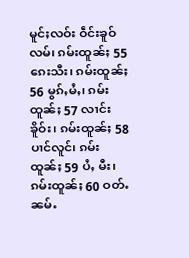မူင်ႈလဝ်း ဝဵင်းၶူဝ် လမ်၊ ၵမ်းထူၼ်ႈ 55 ၵေးသီး၊ ၵမ်းထူၼ်ႈ 56 မွၵ်ႇမႆႇ၊ ၵမ်းထူၼ်ႈ 57 လၢင်းၶိူဝ်း၊ ၵမ်းထူၼ်ႈ 58 ပၢင်လူင်၊ ၵမ်းထူၼ်ႈ 59 ပႆႇ မီး၊ ၵမ်းထူၼ်ႈ 60 ဝတ်ႉၼမ်ႉ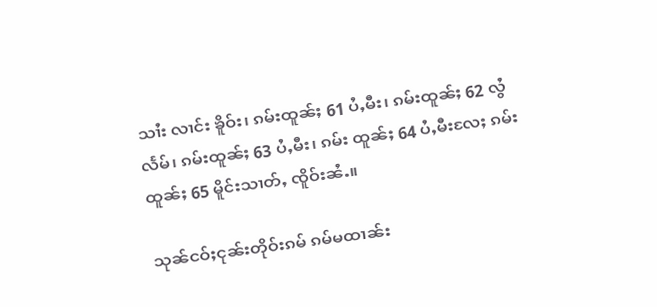သၢႆး လၢင်း ၶိူဝ်း၊ ၵမ်းထူၼ်ႈ 61 ပႆႇမီး၊ ၵမ်းထူၼ်ႈ 62 လွႆလႅမ်၊ ၵမ်းထူၼ်ႈ 63 ပႆႇမီး၊ ၵမ်း ထူၼ်ႈ 64 ပႆႇမီးလႄႈ ၵမ်းထူၼ်ႈ 65 မိူင်းသၢတ်ႇ ၸိူဝ်းၼႆႉ။

သုၼ်ငဝ်ႈငုၼ်းတိုဝ်းၵမ် ၵမ်မထၢၼ်း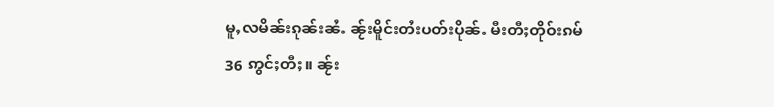မူႇလမိၼ်းၵုၼ်းၼႆႉ ၼႂ်းမိူင်းတႆးပတ်းပိုၼ်ႉ မီးတီႈတိုဝ်းၵမ် 36 ဢွင်ႈတီႈ။ ၼႂ်း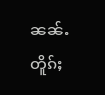ၼၼ်ႉ တိူၵ်ႈ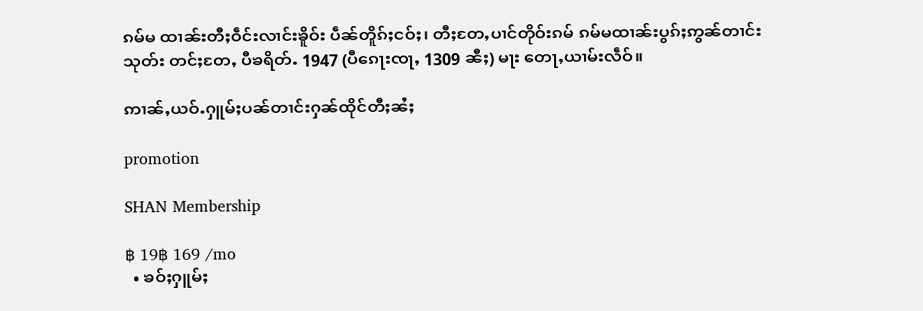ၵမ်မ ထၢၼ်းတီႈဝဵင်းလၢင်းၶိူဝ်း ပဵၼ်တိူၵ်ႈငဝ်ႈ၊ တီႈတႄႇပၢင်တိုဝ်းၵမ် ၵမ်မထၢၼ်းပွၵ်ႈဢွၼ်တၢင်းသုတ်း တင်ႈတႄႇ ပီၶရိတ်ႉ 1947 (ပီၵေႃးၸႃႇ 1309 ၼီႈ) မႃး တေႃႇယၢမ်းလဵဝ်။

ဢၢၼ်ႇယဝ်ႉႁူမ်ႈပၼ်တၢင်းႁၼ်ထိုင်တီႈၼႆႈ

promotion

SHAN Membership

฿ 19฿ 169 /mo
  • ၶဝ်ႈႁူမ်ႈ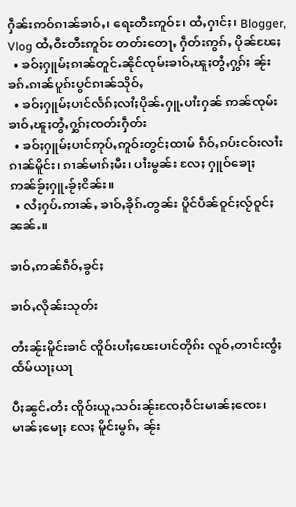ႁဵၼ်းဢဝ်ၵၢၼ်ၶၢဝ်ႇ၊ ရေႊတီႊဢူဝ်ႊ၊ ထႆႇႁၢင်ႈ၊ Blogger, Vlog ထႆႇဝီႊတီႊဢူဝ်ႊ တတ်းတေႃႇ ႁဵတ်းဢွၵ်ႇ ပိုၼ်ၽႄႈ
  • ၶဝ်ႈႁူမ်ႈၵၢၼ်တူင်ႉၼိုင်ၸုမ်းၶၢဝ်ႇၽူႈတွႆႇႁွၵ်ႈ ၼႂ်းၶၵ်ႉၵၢၼ်ပူၵ်းပွင်ၵၢၼ်သိုဝ်ႇ
  • ၶဝ်ႈႁူမ်ႈပၢင်လႅၵ်ႈလၢႆႈပိုၼ်ႉႁူႉပၢႆးႁၼ် ဢၼ်ၸုမ်းၶၢဝ်ႇၽူႈတွႆႇႁွၵ်ႈၸတ်းႁဵတ်း
  • ၶဝ်ႈႁူမ်ႈပၢင်ဢုပ်ႇဢူဝ်းတွင်ႈထၢမ် ၵဵဝ်ႇၵပ်းငဝ်းလၢႆးၵၢၼ်မိူင်း၊ ၵၢၼ်မၢၵ်ႈမီး၊ ပၢႆးမွၼ်း လႄႈ ႁူဝ်ၶေႃႈ ဢၼ်ၶႂ်ႈႁူႉၶႂ်ႈငိၼ်း။
  • လႆႈႁပ်ႉဢၢၼ်ႇ ၶၢဝ်ႇၶိုၵ်ႉတွၼ်း ပိူင်ပဵၼ်ဝူင်ႈလႂ်ဝူင်ႈ ၼၼ်ႉ။

ၶၢဝ်ႇဢၼ်ၵဵဝ်ႇၶွင်ႈ

ၶၢဝ်ႇလိုၼ်းသုတ်း

တႆးၼႂ်းမိူင်းၶၢင် ၸိူဝ်းပၢႆႈၽေးပၢင်တိုၵ်း လူဝ်ႇတၢင်းၸွႆႈထႅမ်ယႃႈယႃ

ပီႈၼွင်ႉတႆး ၸိူဝ်းယူႇသဝ်းၼႂ်းၸႄႈဝဵင်းမၢၼ်ႈၸေႊ၊ မၢၼ်ႈမေႃႈ လႄႈ မိူင်းမွၵ်ႇ ၼႂ်း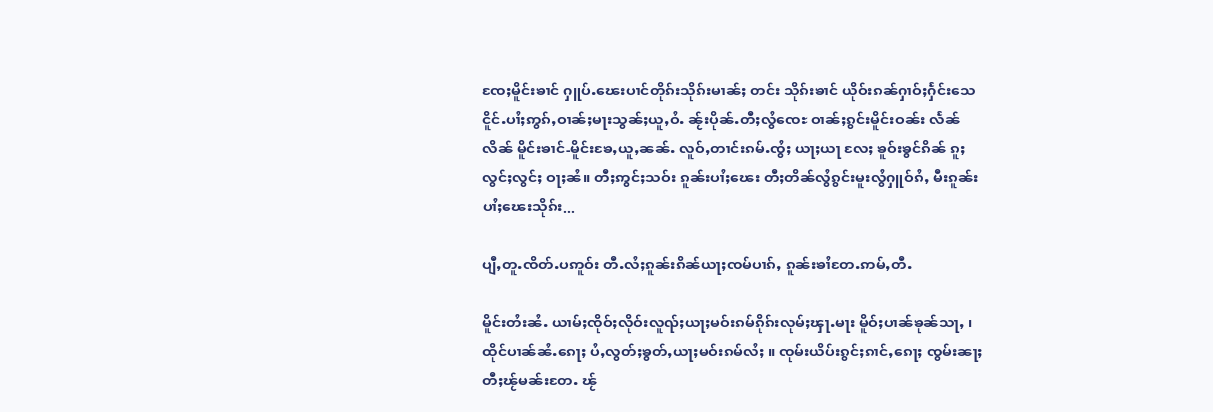ၸႄႈမိူင်းၶၢင် ႁူပ်ႉၽေးပၢင်တိုၵ်းသိုၵ်းမၢၼ်ႈ တင်း သိုၵ်းၶၢင် ယိုဝ်းၵၼ်ႁၢဝ်ႈႁႅင်းသေ ငိူင်ႉပၢႆႈဢွၵ်ႇဝၢၼ်ႈမႃးသွၼ်ႈယူႇဝႆႉ ၼႂ်းပိုၼ်ႉတီႈလွႆၸေႊ ဝၢၼ်ႈၵွင်းမိူင်းဝၼ်း လႅၼ်လိၼ် မိူင်းၶၢင်-မိူင်းၶႄႇယူႇၼၼ်ႉ လူဝ်ႇတၢင်းၵမ်ႉၸွႆႈ ယႃႈယႃ လႄႈ ၶူဝ်းၶွင်ၵိၼ် ၵူႈလွင်ႈလွင်ႈ ဝႃႈၼႆ။ တီႈဢွင်ႈသဝ်း ၵူၼ်းပၢႆႈၽေး တီႈတိၼ်လွႆၵွင်းမူးလွႆႁူဝ်ၵႆႇ မီးၵူၼ်းပၢႆႈၽေးသိုၵ်း...

ပျီႇတူႉၸိတ်ႉပဢူဝ်း တီႉလႆႈၵူၼ်းၵိၼ်ယႃႈၸမ်ပၢၵ်ႇ ၵူၼ်းၶၢႆတႄႉဢမ်ႇတီႉ

မိူင်းတႆးၼႆႉ ယၢမ်ႈၸိုဝ်ႈလိုဝ်းလူၺ်ႈယႃႈမဝ်းၵမ်ၵိုၵ်းလုမ်ႈၾႃႉမႃး မိူဝ်ႈပၢၼ်ၶုၼ်သႃႇ ၊ ထိုင်ပၢၼ်ၼႆႉၵေႃႈ ပႆႇလွတ်ႈၶွတ်ႇယႃႈမဝ်းၵမ်လႆႈ ။ ၸုမ်းယိပ်းၵွင်ႈၵၢင်ႇၵေႃႈ ၸွမ်းၼႃႈတီႈၽႂ်မၼ်းတႄႉ ၽႂ်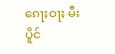ၵေႃႈဝႃႈ မီးပိူင်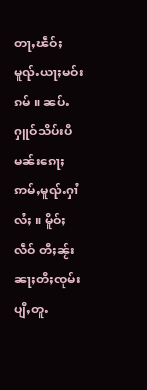တႃႇၽဵဝ်ႈမူၺ်ႉယႃႈမဝ်းၵမ် ။ ၼပ်ႉႁူဝ်သိပ်းပီမၼ်းၵေႃႈ ဢမ်ႇမူၺ်ႉႁၢႆလႆႈ ။ မိူဝ်ႈလဵဝ် တီႈၼႂ်းၼႃႈတီႈၸုမ်းပျီႇတူႉ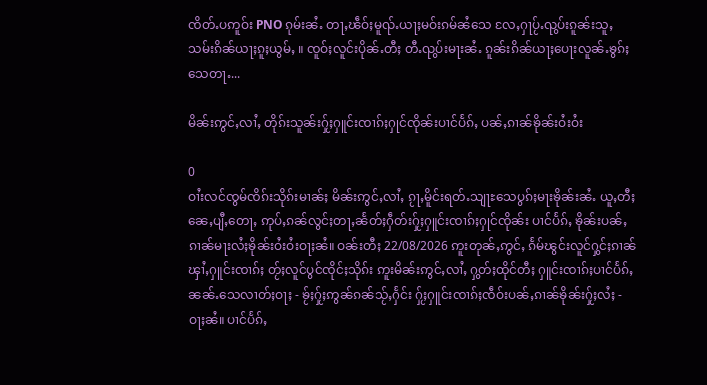ၸိတ်ႉပဢူဝ်း PNO ၵုမ်းၼႆႉ တႃႇၽဵဝ်ႈမူၺ်ႉယႃႈမဝ်းၵမ်ၼႆသေ လႄႇႁႃပႂ်ႉၺွပ်းၵူၼ်းသူႇသမ်းၵိၼ်ယႃႈၵူႈယွမ်ႇ ။ ၸူဝ်ႈလူင်းပိုၼ်ႉတီႈ တီႉၺွပ်းမႃးၼႆႉ ၵူၼ်းၵိၼ်ယႃႈပေႃးလူၼ်ႉၶွၵ်ႈသေတႃႉ...

မိၼ်းဢွင်ႇလၢႆႇ တိုၵ်းသူၼ်းႁႂ်ႈႁူင်းၸၢၵ်ႈႁုင်ၸိုၼ်းပၢင်ပႅၵ်ႇ ပၼ်ႇၵၢၼ်ၶိုၼ်းဝႆးဝႆး

0
ဝၢႆးလင်ၸွမ်ၸိၵ်းသိုၵ်းမၢၼ်ႈ မိၼ်းဢွင်ႇလၢႆႇ ၵႂႃႇမိူင်းရတ်ႉသျႃႊသေပွၵ်ႈမႃးၶိုၼ်းၼႆႉ ယူႇတီႈၼေႇပျီႇတေႃႇ ဢုပ်ႇၵၼ်လွင်ႈတႃႇၼႅတ်ႈႁဵတ်းႁႂ်ႈႁူင်းၸၢၵ်ႈႁုင်ၸိုၼ်း ပၢင်ပႅၵ်ႇ ၶိုၼ်းပၼ်ႇၵၢၼ်မႃးလႆႈၶိုၼ်းဝႆးဝႆးဝႃႈၼႆ။ ဝၼ်းတီႈ 22/08/2026 ဢူးတုၼ်ႇဢွင်ႇ ၵႅမ်ၽွင်းလူင်ႁွင်ႈၵၢၼ်ၾၢႆႇႁူင်းၸၢၵ်ႈ တႂ်ႈလူင်ပွင်ၸိုင်ႈသိုၵ်း ဢူးမိၼ်းဢွင်ႇလၢႆႇ ႁွတ်ႈထိုင်တီႈ ႁူင်းၸၢၵ်ႈပၢင်ပႅၵ်ႇၼၼ်ႉသေလၢတ်ႈဝႃႈ - ၶႂ်ႈႁႂ်ႈဢွၼ်ၵၼ်သႂ်ႇႁႅင်း ႁႂ်ႈႁူင်းၸၢၵ်ႈၸဵဝ်းပၼ်ႇၵၢၼ်ၶိုၼ်းႁႂ်ႈလႆႈ - ဝႃႈၼႆ။ ပၢင်ပႅၵ်ႇ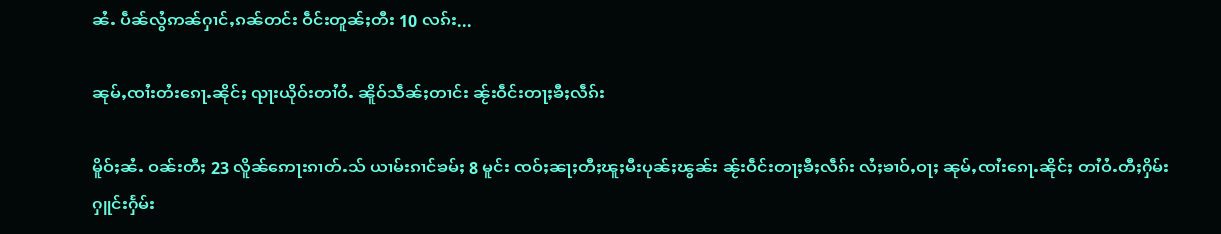ၼႆႉ ပဵၼ်လွႆဢၼ်ႁၢင်ႇၵၼ်တင်း ဝဵင်းတူၼ်ႈတီး 10 လၵ်း...

ၼုမ်ႇၸၢႆးတႆးၵေႃႉၼိုင်ႈ ၺႃးယိုဝ်းတၢႆဝႆႉ ၼိူဝ်သဵၼ်ႈတၢင်း ၼႂ်းဝဵင်းတႃႈၶီႈလဵၵ်း

မိူဝ်ႈၼႆႉ ဝၼ်းတီႈ 23 လိူၼ်ဢေႃးၵၢတ်ႉသ် ယၢမ်းၵၢင်ၶမ်ႈ 8 မူင်း ၸဝ်ႈၼႃႈတီႈၽူႈမီးပုၼ်ႈၽွၼ်း ၼႂ်းဝဵင်းတႃႈၶီႈလဵၵ်း လႆႈၶၢဝ်ႇဝႃႈ ၼုမ်ႇၸၢႆးၵေႃႉၼိုင်ႈ တၢႆဝႆႉတီႈႁိမ်းႁူင်းႁႅမ်း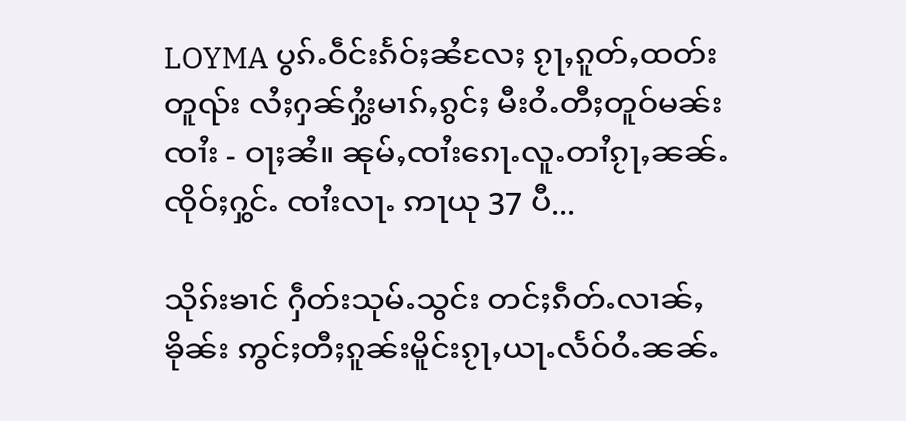LOYMA ပွၵ်ႉဝဵင်းၵႅဝ်ႈၼႆလႄႈ ၵႂႃႇၵူတ်ႇထတ်းတူၺ်း လႆႈႁၼ်ႁွႆးမၢၵ်ႇၵွင်ႈ မီးဝႆႉတီႈတူဝ်မၼ်းၸၢႆး - ဝႃႈၼႆ။ ၼုမ်ႇၸၢႆးၵေႃႉလူႉတၢႆၵႂႃႇၼၼ်ႉ ၸိုဝ်ႈႁွင်ႉ ၸၢႆးလႃႉ ဢႃယု 37 ပီ...

သိုၵ်းၶၢင် ႁဵတ်းသုမ်ႉသွင်း တင်ႈၵဵတ်ႉလၢၼ်ႇၶိုၼ်း ဢွင်ႈတီႈၵူၼ်းမိူင်းၵႂႃႇယႃႉလႅဝ်ဝႆႉၼၼ်ႉ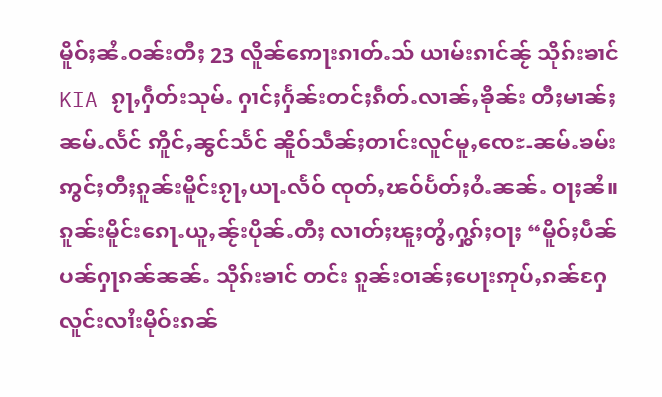မိူဝ်ႈၼႆႉဝၼ်းတီႈ 23 လိူၼ်ဢေႃးၵၢတ်ႉသ် ယၢမ်းၵၢင်ၼႂ် သိုၵ်းၶၢင် KIA ၵႂႃႇႁဵတ်းသုမ်ႉ ႁၢင်ႈႁႅၼ်းတင်ႈၵဵတ်ႉလၢၼ်ႇၶိုၼ်း တီႈမၢၼ်ႈၼမ်ႉလႅင် ဢိူင်ႇၼွင်သႅင် ၼိူဝ်သဵၼ်ႈတၢင်းလူင်မူႇၸေႊ-ၼမ်ႉၶမ်း ဢွင်ႈတီႈၵူၼ်းမိူင်းၵႂႃႇယႃႉလႅဝ် ၸုတ်ႇၽဝ်ပႅတ်ႈဝႆႉၼၼ်ႉ ဝႃႈၼႆ။ ၵူၼ်းမိူင်းၵေႃႉယူႇၼႂ်းပိုၼ်ႉတီႈ လၢတ်ႈၽူႈတွႆႇႁွၵ်ႈဝႃႈ “မိူဝ်ႈပဵၼ်ပၼ်ႁႃၵၼ်ၼၼ်ႉ သိုၵ်းၶၢင် တင်း ၵူၼ်းဝၢၼ်ႈပေႃးဢုပ်ႇၵၼ်ႁႄ လူင်းလၢႆးမိုဝ်းၵၼ်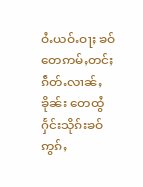ဝႆႉယဝ်ႉဝႃႈ ၶဝ်တေဢမ်ႇတင်ႈ ၵဵတ်ႉလၢၼ်ႇၶိုၼ်း တေထွႆႁႅင်းသိုၵ်းၶဝ်ဢွၵ်ႇ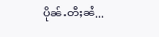ပိုၼ်ႉတီႈၼႆ...